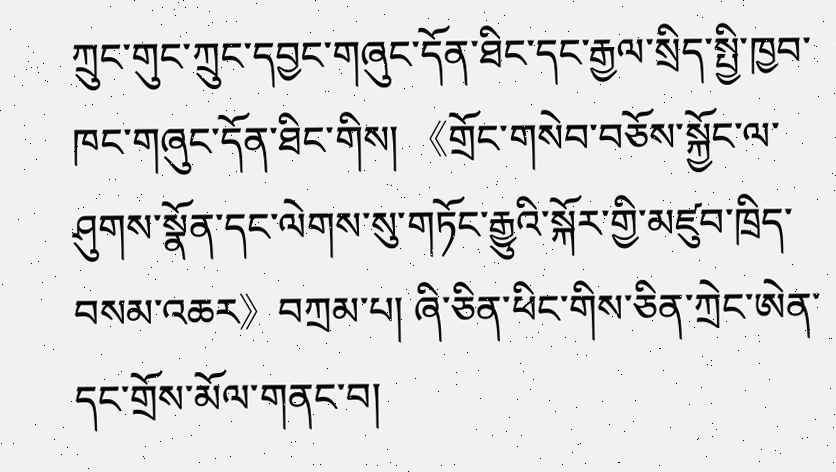ཀྲུང་གུང་ཀྲུང་དབྱང་གཞུང་དོན་ཐིང་དང་རྒྱལ་སྲིད་སྤྱི་ཁྱབ་ཁང་གཞུང་དོན་ཐིང་གིས། 《གྲོང་གསེབ་བཅོས་སྐྱོང་ལ་ཤུགས་སྣོན་དང་ལེགས་སུ་གཏོང་རྒྱུའི་སྐོར་གྱི་མཛུབ་ཁྲིད་བསམ་འཆར》བཀྲམ་པ། ཞི་ཅིན་ཕིང་གིས་ཅིན་ཀྲེང་ཨེན་དང་གྲོས་མོལ་གནང་བ།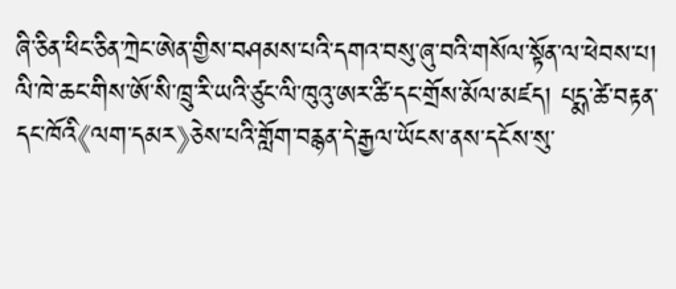ཞི་ཅིན་ཕིང་ཅིན་ཀྲེང་ཨེན་གྱིས་བཤམས་པའི་དགའ་བསུ་ཞུ་བའི་གསོལ་སྟོན་ལ་ཕེབས་པ། ལི་ཁེ་ཆང་གིས་ཨོ་སི་ཁྲུ་རི་ཡའི་ཙུང་ལི་ཁུའུ་ཨར་ཚི་དང་གྲོས་མོལ་མཛད། པདྨ་ཚེ་བརྟན་དང་ཁོའི《ལག་དམར》ཅེས་པའི་གློག་བརྙན་དེ་རྒྱལ་ཡོངས་ནས་དངོས་སུ་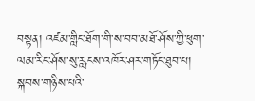བསྟན། འཛམ་གླིང་ཐོག་གི་ས་བབ་མཐོ་ཤོས་ཀྱི་ཕུག་ལམ་རིང་ཤོས་སུ་རླངས་འཁོར་ཤར་གཏོང་ཐུབ་པ། སྐབས་གཉིས་པའི་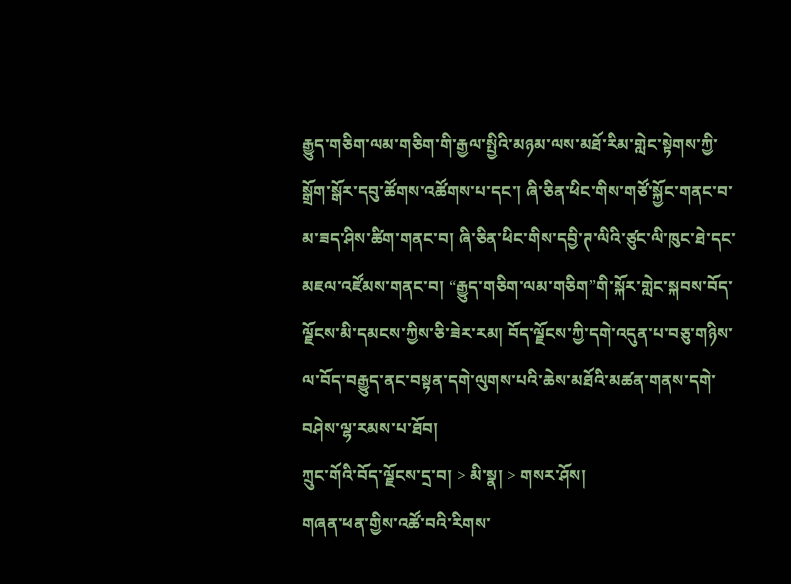རྒྱུད་གཅིག་ལམ་གཅིག་གི་རྒྱལ་སྤྱིའི་མཉམ་ལས་མཐོ་རིམ་གླེང་སྟེགས་ཀྱི་སྒྲོག་སྒོར་དབུ་ཚོགས་འཚོགས་པ་དང་། ཞི་ཅིན་ཕིང་གིས་གཙོ་སྐྱོང་གནང་བ་མ་ཟད་ཤིས་ཚིག་གནང་བ། ཞི་ཅིན་ཕིང་གིས་དབྱི་ཊ་ལིའི་ཙུང་ལི་ཁུང་ཐེ་དང་མཇལ་འཛོམས་གནང་བ། “རྒྱུད་གཅིག་ལམ་གཅིག”གི་སྐོར་གླེང་སྐབས་བོད་ལྗོངས་མི་དམངས་ཀྱིས་ཅི་ཟེར་རམ། བོད་ལྗོངས་ཀྱི་དགེ་འདུན་པ་བཅུ་གཉིས་ལ་བོད་བརྒྱུད་ནང་བསྟན་དགེ་ལུགས་པའི་ཆེས་མཐོའི་མཚན་གནས་དགེ་བཤེས་ལྷ་རམས་པ་ཐོབ།
ཀྲུང་གོའི་བོད་ལྗོངས་དྲ་བ། > མི་སྣ། > གསར་ཤོས།
གཞན་ཕན་གྱིས་འཚོ་བའི་རིགས་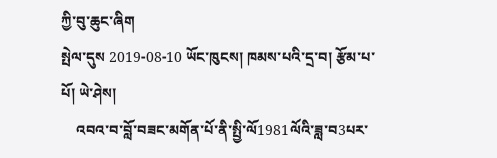ཀྱི་བུ་ཆུང་ཞིག
སྤེལ་དུས 2019-08-10 ཡོང་ཁུངས། ཁམས་པའི་དྲ་བ། རྩོམ་པ་པོ། ཡེ་ཤེས།
    འབའ་བ་བློ་བཟང་མགོན་པོ་ནི་སྤྱི་ལོ1981ལོའི་ཟླ་བ3པར་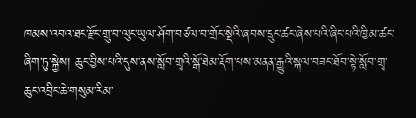ཁམས་འབའ་ཐང་རྫོང་གྲུ་བ་ལུང་ཡུལ་ཤོག་བཙལ་བ་གྲོང་སྡེའི་ཞབས་དྲུང་ཚང་ཞེས་པའི་ཞིང་པའི་ཁྱིམ་ཚང་ཞིག་ཏུ་སྐྱེས། ཆུང་བྱིས་པའི་དུས་ནས་སློབ་གྲྭའི་སྒོ་ཐེམ་རྡོག་པས་མནན་རྒྱུའི་སྐལ་བཟང་ཐོབ་སྟེ་སློབ་གྲྭ་ཆུང་འབྲིང་ཆེ་གསུམ་རིམ་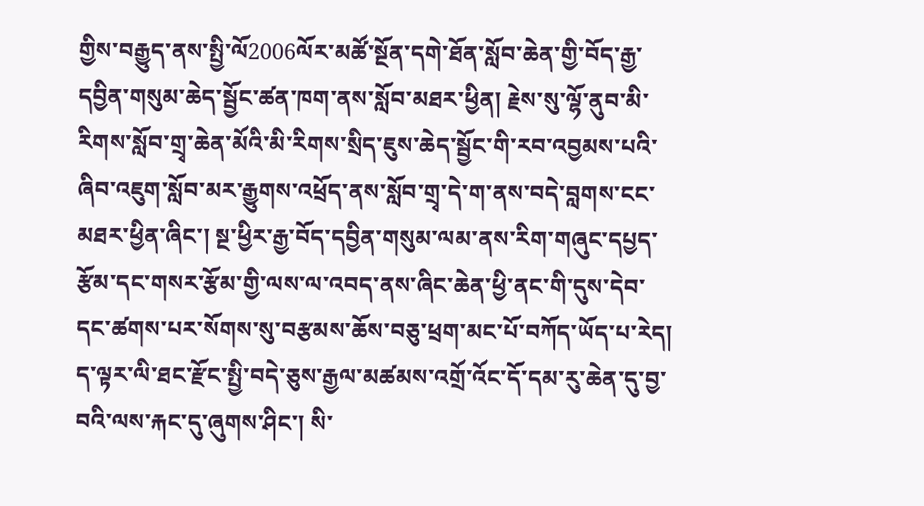གྱིས་བརྒྱུད་ནས་སྤྱི་ལོ2006ལོར་མཚོ་སྔོན་དགེ་ཐོན་སློབ་ཆེན་གྱི་བོད་རྒྱ་དབྱིན་གསུམ་ཆེད་སྦྱོང་ཚན་ཁག་ནས་སློབ་མཐར་ཕྱིན། རྗེས་སུ་ལྷོ་ནུབ་མི་རིགས་སློབ་གྲྭ་ཆེན་མོའི་མི་རིགས་སྲིད་ཇུས་ཆེད་སྦྱོང་གི་རབ་འབྱམས་པའི་ཞིབ་འཇུག་སློབ་མར་རྒྱུགས་འཕྲོད་ནས་སློབ་གྲྭ་དེ་ག་ནས་བདེ་བླགས་ངང་མཐར་ཕྱིན་ཞིང་། སྔ་ཕྱིར་རྒྱ་བོད་དབྱིན་གསུམ་ལམ་ནས་རིག་གཞུང་དཔྱད་རྩོམ་དང་གསར་རྩོམ་གྱི་ལས་ལ་འབད་ནས་ཞིང་ཆེན་ཕྱི་ནང་གི་དུས་དེབ་དང་ཚགས་པར་སོགས་སུ་བརྩམས་ཆོས་བཅུ་ཕྲག་མང་པོ་བཀོད་ཡོད་པ་རེད། ད་ལྟར་ལི་ཐང་རྫོང་སྤྱི་བདེ་ཅུས་རྒྱལ་མཚམས་འགྲོ་འོང་དོ་དམ་རུ་ཆེན་དུ་བྱ་བའི་ལས་རྐང་དུ་ཞུགས་ཤིང་། སི་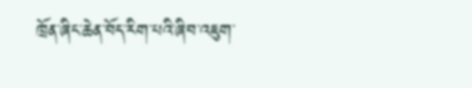ཁྲོན་ཞིང་ཆེན་བོད་རིག་པའི་ཞིབ་འཇུག་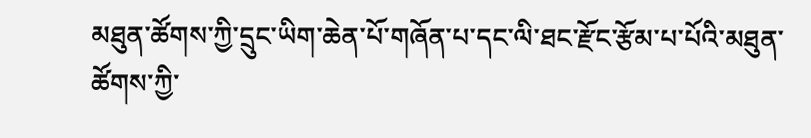མཐུན་ཚོགས་ཀྱི་དྲུང་ཡིག་ཆེན་པོ་གཞོན་པ་དང་ལི་ཐང་རྫོང་རྩོམ་པ་པོའི་མཐུན་ཚོགས་ཀྱི་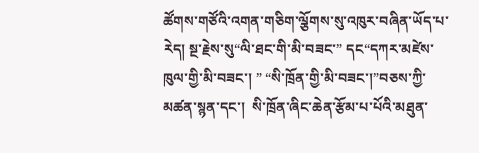ཚོགས་གཙོའི་འགན་གཅིག་ལྕོགས་སུ་འཁུར་བཞིན་ཡོད་པ་རེད། སྔ་རྗེས་སུ“ལི་ཐང་གི་མི་བཟང་” དང“དཀར་མཛེས་ཁུལ་གྱི་མི་བཟང་། ” “སི་ཁྲོན་གྱི་མི་བཟང་།”བཅས་ཀྱི་མཚན་སྙན་དང་།  སི་ཁྲོན་ཞིང་ཆེན་རྩོམ་པ་པོའི་མཐུན་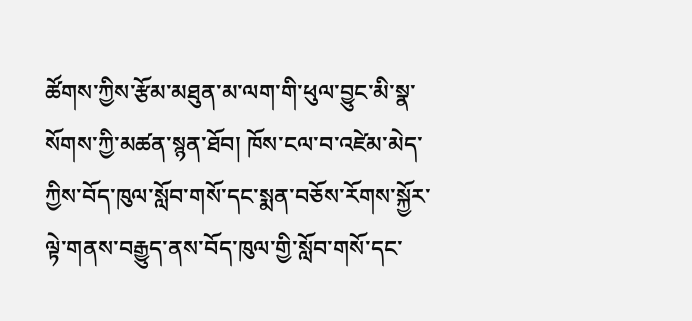ཚོགས་ཀྱིས་རྩོམ་མཐུན་མ་ལག་གི་ཕུལ་བྱུང་མི་སྣ་སོགས་ཀྱི་མཚན་སྙན་ཐོབ། ཁོས་ངལ་བ་འཛེམ་མེད་ཀྱིས་བོད་ཁུལ་སློབ་གསོ་དང་སྨན་བཅོས་རོགས་སྐྱོར་ལྟེ་གནས་བརྒྱུད་ནས་བོད་ཁུལ་གྱི་སློབ་གསོ་དང་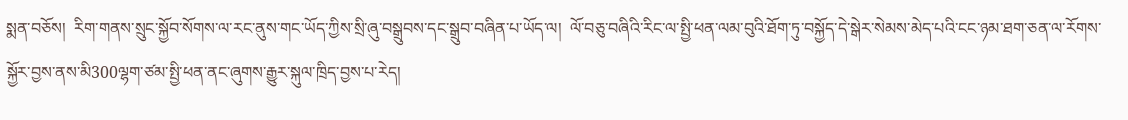སྨན་བཅོས།  རིག་གནས་སྲུང་སྐྱོབ་སོགས་ལ་རང་ནུས་གང་ཡོད་ཀྱིས་སྲི་ཞུ་བསྒྲུབས་དང་སྒྲུབ་བཞིན་པ་ཡོད་ལ།  ལོ་བཅུ་བཞིའི་རིང་ལ་སྤྱི་ཕན་ལམ་བུའི་ཐོག་ཏུ་བསྐྱོད་དེ་སྒེར་སེམས་མེད་པའི་ངང་ཉམ་ཐག་ཅན་ལ་རོགས་སྐྱོར་བྱས་ནས་མི300ལྷག་ཙམ་སྤྱི་ཕན་ནང་ཞུགས་རྒྱུར་སྐུལ་ཁྲིད་བྱས་པ་རེད།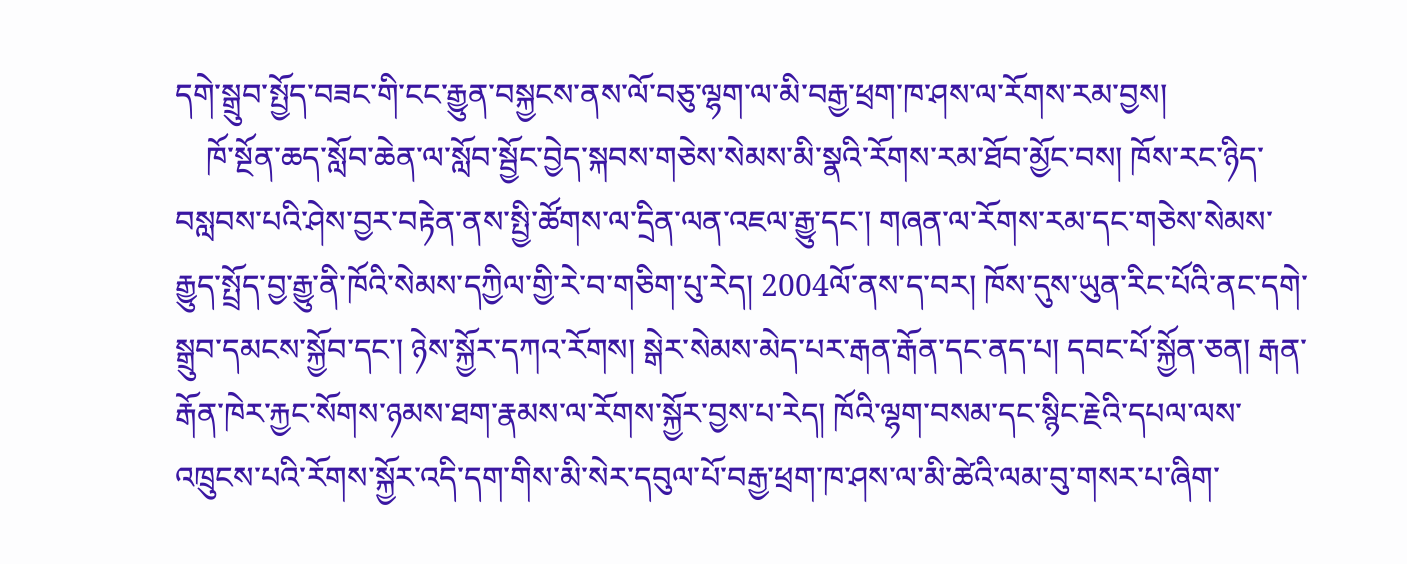དགེ་སྒྲུབ་སྤྱོད་བཟང་གི་ངང་རྒྱུན་བསྐྱངས་ནས་ལོ་བཅུ་ལྷག་ལ་མི་བརྒྱ་ཕྲག་ཁ་ཤས་ལ་རོགས་རམ་བྱས།
    ཁོ་སྔོན་ཆད་སློབ་ཆེན་ལ་སློབ་སྦྱོང་བྱེད་སྐབས་གཅེས་སེམས་མི་སྣའི་རོགས་རམ་ཐོབ་མྱོང་བས། ཁོས་རང་ཉིད་བསླབས་པའི་ཤེས་བྱར་བརྟེན་ནས་སྤྱི་ཚོགས་ལ་དྲིན་ལན་འཇལ་རྒྱུ་དང་། གཞན་ལ་རོགས་རམ་དང་གཅེས་སེམས་རྒྱུད་སྤྲོད་བྱ་རྒྱུ་ནི་ཁོའི་སེམས་དཀྱིལ་གྱི་རེ་བ་གཅིག་པུ་རེད། 2004ལོ་ནས་ད་བར། ཁོས་དུས་ཡུན་རིང་པོའི་ནང་དགེ་སྒྲུབ་དམངས་སྐྱོབ་དང་། ཉེས་སྐྱོར་དཀའ་རོགས། སྒེར་སེམས་མེད་པར་རྒན་རྒོན་དང་ནད་པ། དབང་པོ་སྐྱོན་ཅན། རྒན་རྒོན་ཁེར་རྐྱང་སོགས་ཉམས་ཐག་རྣམས་ལ་རོགས་སྐྱོར་བྱས་པ་རེད། ཁོའི་ལྷག་བསམ་དང་སྙིང་རྗེའི་དཔལ་ལས་འཁྲུངས་པའི་རོགས་སྐྱོར་འདི་དག་གིས་མི་སེར་དབུལ་པོ་བརྒྱ་ཕྲག་ཁ་ཤས་ལ་མི་ཚེའི་ལམ་བུ་གསར་པ་ཞིག་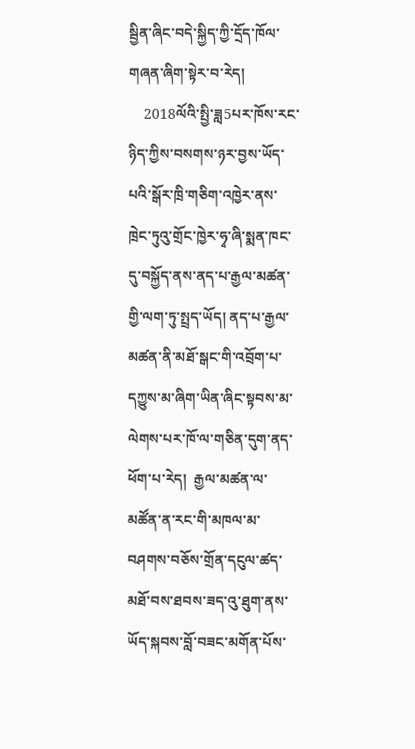སྦྱིན་ཞིང་བདེ་སྐྱིད་ཀྱི་དྲོད་ཁོལ་གཞན་ཞིག་སྟེར་བ་རེད།
    2018ལོའི་སྤྱི་ཟླ5པར་ཁོས་རང་ཉིད་ཀྱིས་བསགས་ཉར་བྱས་ཡོད་པའི་སྒོར་ཁྲི་གཅིག་འཁྱེར་ནས་ཁྲེང་ཏུའུ་གྲོང་ཁྱེར་ཧྭ་ཞི་སྨན་ཁང་དུ་བསྐྱོད་ནས་ནད་པ་རྒྱལ་མཚན་གྱི་ལག་ཏུ་སྤྲད་ཡོད། ནད་པ་རྒྱལ་མཚན་ནི་མཐོ་སྒང་གི་འབྲོག་པ་དཀྱུས་མ་ཞིག་ཡིན་ཞིང་སྟབས་མ་ལེགས་པར་ཁོ་ལ་གཅིན་དུག་ནད་ཕོག་པ་རེད།  རྒྱལ་མཚན་ལ་མཚོན་ན་རང་གི་མཁལ་མ་བཤགས་བཅོས་གྲོན་དངུལ་ཚད་མཐོ་བས་ཐབས་ཟད་འུ་ཐུག་ནས་ཡོད་སྐབས་བློ་བཟང་མགོན་པོས་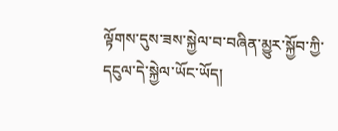ལྟོགས་དུས་ཟས་སྐྱེལ་བ་བཞིན་མྱུར་སྐྱོབ་ཀྱི་དངུལ་དེ་སྐྱེལ་ཡོང་ཡོད།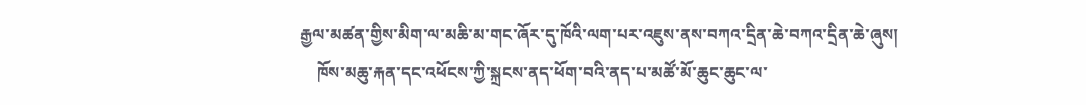རྒྱལ་མཚན་གྱིས་མིག་ལ་མཆི་མ་གང་ཞོར་དུ་ཁོའི་ལག་པར་འཇུས་ནས་བཀའ་དྲིན་ཆེ་བཀའ་དྲིན་ཆེ་ཞུས།
    ཁོས་མཆུ་རྐན་དང་འཕོངས་ཀྱི་སྐྲངས་ནད་ཕོག་བའི་ནད་པ་མཚོ་མོ་ཆུང་ཆུང་ལ་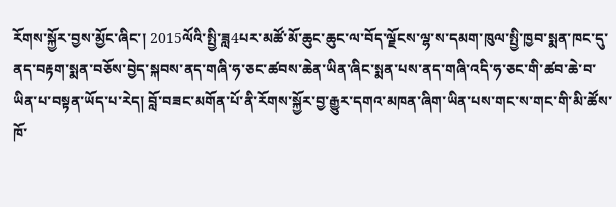རོགས་སྐྱོར་བྱས་མྱོང་ཞིང་། 2015ལོའི་སྤྱི་ཟླ4པར་མཚོ་མོ་ཆུང་ཆུང་ལ་བོད་ལྗོངས་ལྷ་ས་དམག་ཁུལ་སྤྱི་ཁྱབ་སྨན་ཁང་དུ་ནད་བརྟག་སྨན་བཅོས་བྱེད་སྐབས་ནད་གཞི་ཧ་ཅང་ཚབས་ཆེན་ཡིན་ཞིང་སྨན་པས་ནད་གཞི་འདི་ཧ་ཅང་གི་ཚབ་ཆེ་བ་ཡིན་པ་བསྟན་ཡོད་པ་རེད། བློ་བཟང་མགོན་པོ་ནི་རོགས་སྐྱོར་བྱ་རྒྱུར་དགའ་མཁན་ཞིག་ཡིན་པས་གང་ས་གང་གི་མི་ཚོས་ཁོ་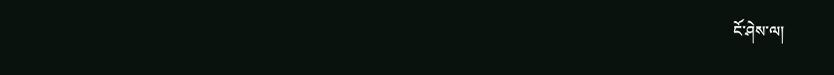ངོ་ཤེས་ལ།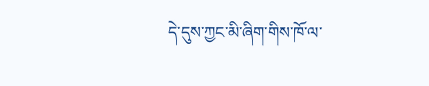དེ་དུས་ཀྱང་མི་ཞིག་གིས་ཁོ་ལ་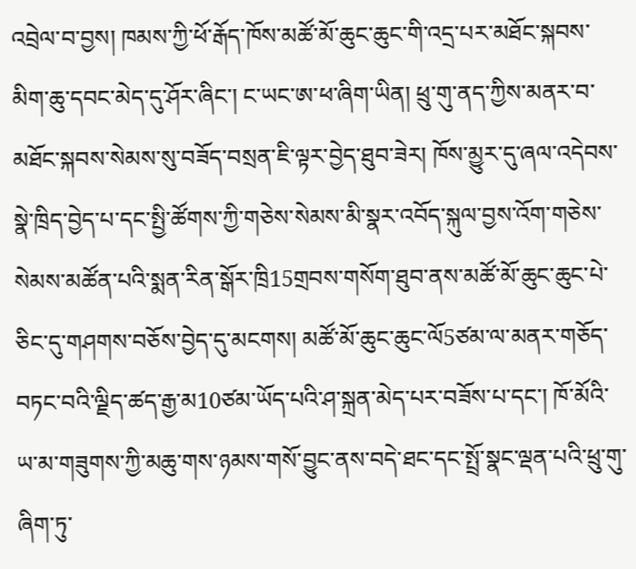འབྲེལ་བ་བྱས། ཁམས་ཀྱི་ཕོ་རྒོད་ཁོས་མཚོ་མོ་ཆུང་ཆུང་གི་འདྲ་པར་མཐོང་སྐབས་མིག་ཆུ་དབང་མེད་དུ་ཤོར་ཞིང་། ང་ཡང་ཨ་ཕ་ཞིག་ཡིན། ཕྲུ་གུ་ནད་ཀྱིས་མནར་བ་མཐོང་སྐབས་སེམས་སུ་བཟོད་བསྲན་ཇི་ལྟར་བྱེད་ཐུབ་ཟེར། ཁོས་མྱུར་དུ་ཞལ་འདེབས་སྣེ་ཁྲིད་བྱེད་པ་དང་སྤྱི་ཚོགས་ཀྱི་གཅེས་སེམས་མི་སྣར་འབོད་སྐུལ་བྱས་འོག་གཅེས་སེམས་མཚོན་པའི་སྨན་རིན་སྒོར་ཁྲི15གྲབས་གསོག་ཐུབ་ནས་མཚོ་མོ་ཆུང་ཆུང་པེ་ཅིང་དུ་གཤགས་བཅོས་བྱེད་དུ་མངགས། མཚོ་མོ་ཆུང་ཆུང་ལོ5ཙམ་ལ་མནར་གཅོད་བཏང་བའི་ལྗིད་ཚད་རྒྱ་མ10ཙམ་ཡོད་པའི་ཤ་སྐྲན་མེད་པར་བཟོས་པ་དང་། ཁོ་མོའི་ཡ་མ་གཟུགས་ཀྱི་མཆུ་གས་ཉམས་གསོ་བྱུང་ནས་བདེ་ཐང་དང་སྤྲོ་སྣང་ལྡན་པའི་ཕྲུ་གུ་ཞིག་ཏུ་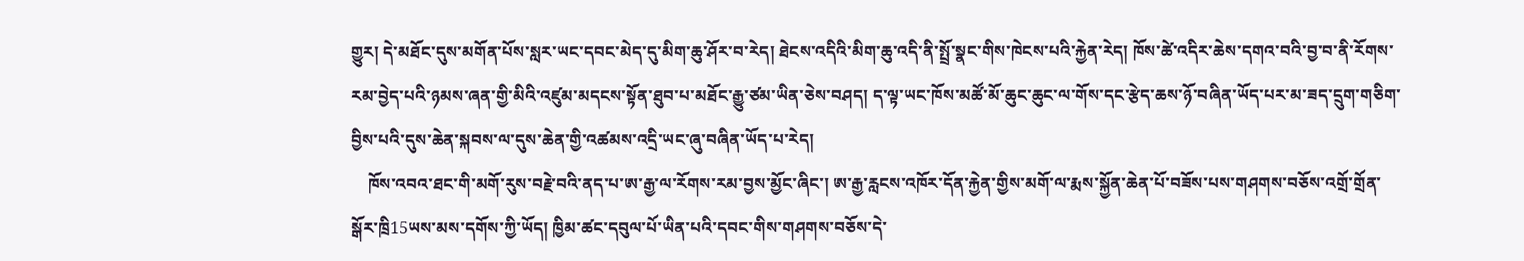གྱུར། དེ་མཐོང་དུས་མགོན་པོས་སླར་ཡང་དབང་མེད་དུ་མིག་ཆུ་ཤོར་བ་རེད། ཐེངས་འདིའི་མིག་ཆུ་འདི་ནི་སྤྲོ་སྣང་གིས་ཁེངས་པའི་རྐྱེན་རེད། ཁོས་ཚེ་འདིར་ཆེས་དགའ་བའི་བྱ་བ་ནི་རོགས་རམ་བྱེད་པའི་ཉམས་ཞན་གྱི་མིའི་འཛུམ་མདངས་སྟོན་ཐུབ་པ་མཐོང་རྒྱུ་ཙམ་ཡིན་ཅེས་བཤད། ད་ལྟ་ཡང་ཁོས་མཚོ་མོ་ཆུང་ཆུང་ལ་གོས་དང་རྩེད་ཆས་ཉོ་བཞིན་ཡོད་པར་མ་ཟད་དྲུག་གཅིག་བྱིས་པའི་དུས་ཆེན་སྐབས་ལ་དུས་ཆེན་གྱི་འཚམས་འདྲི་ཡང་ཞུ་བཞིན་ཡོད་པ་རེད།
    ཁོས་འབའ་ཐང་གི་མགོ་རུས་བརྗེ་བའི་ནད་པ་ཨ་རྒྱ་ལ་རོགས་རམ་བྱས་མྱོང་ཞིང་། ཨ་རྒྱ་རླངས་འཁོར་དོན་རྐྱེན་གྱིས་མགོ་ལ་རྨས་སྐྱོན་ཆེན་པོ་བཟོས་པས་གཤགས་བཅོས་འགྲོ་གྲོན་སྒོར་ཁྲི15ཡས་མས་དགོས་ཀྱི་ཡོད། ཁྱིམ་ཚང་དབུལ་པོ་ཡིན་པའི་དབང་གིས་གཤགས་བཅོས་དེ་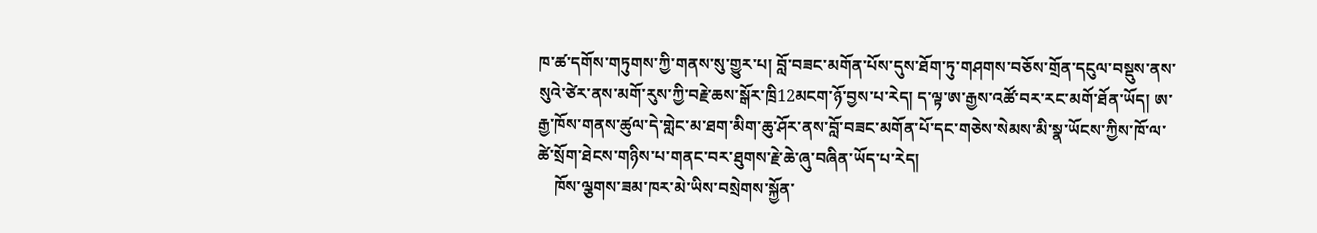ཁ་ཚ་དགོས་གཏུགས་ཀྱི་གནས་སུ་གྱུར་པ། བློ་བཟང་མགོན་པོས་དུས་ཐོག་ཏུ་གཤགས་བཅོས་གྲོན་དངུལ་བསྡུས་ནས་སུའེ་ཙེར་ནས་མགོ་རུས་ཀྱི་བརྗེ་ཆས་སྒོར་ཁྲི12མངག་ཉོ་བྱས་པ་རེད། ད་ལྟ་ཨ་རྒྱས་འཚོ་བར་རང་མགོ་ཐོན་ཡོད། ཨ་རྒྱ་ཁོས་གནས་ཚུལ་དེ་གླེང་མ་ཐག་མིག་ཆུ་ཤོར་ནས་བློ་བཟང་མགོན་པོ་དང་གཅེས་སེམས་མི་སྣ་ཡོངས་ཀྱིས་ཁོ་ལ་ཚེ་སྲོག་ཐེངས་གཉིས་པ་གནང་བར་ཐུགས་རྗེ་ཆེ་ཞུ་བཞིན་ཡོད་པ་རེད།
    ཁོས་ལྕགས་ཟམ་ཁར་མེ་ཡིས་བསྲེགས་སྐྱོན་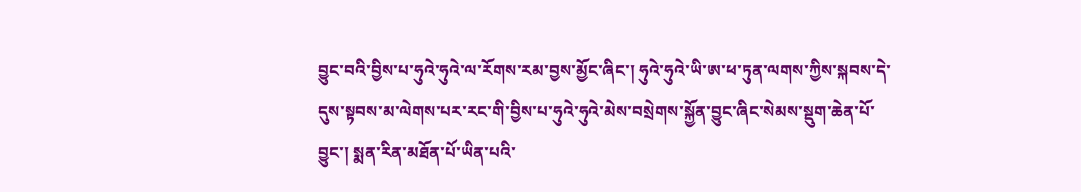བྱུང་བའི་བྱིས་པ་ཧུའེ་ཧུའེ་ལ་རོགས་རམ་བྱས་མྱོང་ཞིང་། ཧུའེ་ཧུའེ་ཡི་ཨ་ཕ་ཏུན་ལགས་ཀྱིས་སྐབས་དེ་དུས་སྟབས་མ་ལེགས་པར་རང་གི་བྱིས་པ་ཧུའེ་ཧུའེ་མེས་བསྲེགས་སྐྱོན་བྱུང་ཞིང་སེམས་སྡུག་ཆེན་པོ་བྱུང་། སྨན་རིན་མཐོན་པོ་ཡིན་པའི་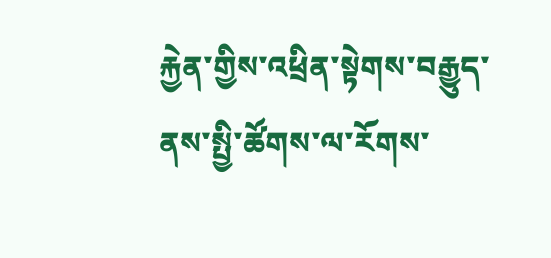རྐྱེན་གྱིས་འཕྲིན་སྟེགས་བརྒྱུད་ནས་སྤྱི་ཚོགས་ལ་རོགས་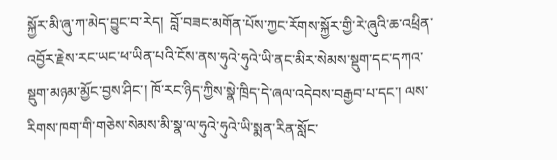སྐྱོར་མི་ཞུ་ཀ་མེད་བྱུང་བ་རེད།  བློ་བཟང་མགོན་པོས་ཀྱང་རོགས་སྐྱོར་གྱི་རེ་ཞུའི་ཆ་འཕྲིན་འབྱོར་རྗེས་རང་ཡང་ཕ་ཡིན་པའི་ངོས་ནས་ཧུའེ་ཧུའེ་ཡི་ནང་མིར་སེམས་སྡུག་དང་དཀའ་སྡུག་མཉམ་མྱོང་བྱས་ཤིང་། ཁོ་རང་ཉིད་ཀྱིས་སྣེ་ཁྲིད་དེ་ཞལ་འདེབས་བརྒྱབ་པ་དང་། ལས་རིགས་ཁག་གི་གཅེས་སེམས་མི་སྣ་ལ་ཧུའེ་ཧུའེ་ཡི་སྨན་རིན་སློང་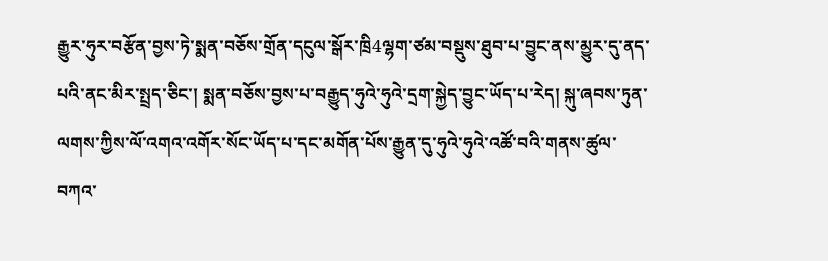རྒྱུར་ཧུར་བརྩོན་བྱས་ཏེ་སྨན་བཅོས་གྲོན་དངུལ་སྒོར་ཁྲི4ལྷག་ཙམ་བསྡུས་ཐུབ་པ་བྱུང་ནས་མྱུར་དུ་ནད་པའི་ནང་མིར་སྤྲད་ཅིང་། སྨན་བཅོས་བྱས་པ་བརྒྱུད་ཧུའེ་ཧུའེ་དྲག་སྐྱེད་བྱུང་ཡོད་པ་རེད། སྐུ་ཞབས་ཏུན་ལགས་ཀྱིས་ལོ་འགའ་འགོར་སོང་ཡོད་པ་དང་མགོན་པོས་རྒྱུན་དུ་ཧུའེ་ཧུའེ་འཚོ་བའི་གནས་ཚུལ་བཀའ་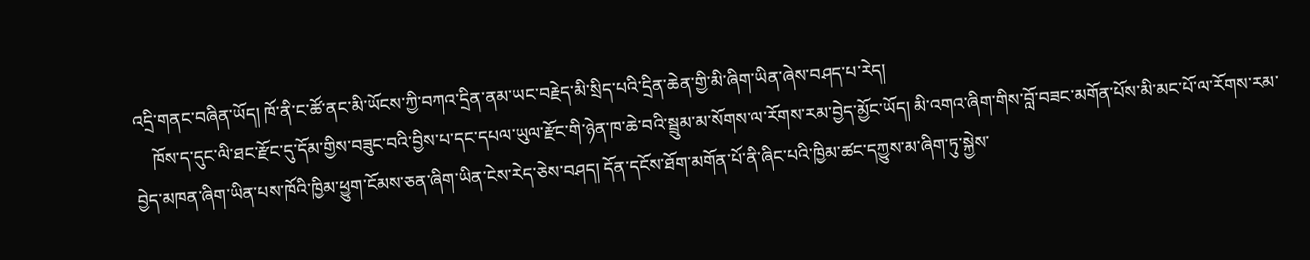འདྲི་གནང་བཞིན་ཡོད། ཁོ་ནི་ང་ཚོ་ནང་མི་ཡོངས་ཀྱི་བཀའ་དྲིན་ནམ་ཡང་བརྗེད་མི་སྲིད་པའི་དྲིན་ཆེན་གྱི་མི་ཞིག་ཡིན་ཞེས་བཤད་པ་རེད།
    ཁོས་ད་དུང་ལི་ཐང་རྫོང་དུ་དོམ་གྱིས་བཟུང་བའི་བྱིས་པ་དང་དཔལ་ཡུལ་རྫོང་གི་ཉེན་ཁ་ཆེ་བའི་སྦྲུམ་མ་སོགས་ལ་རོགས་རམ་བྱེད་མྱོང་ཡོད། མི་འགའ་ཞིག་གིས་བློ་བཟང་མགོན་པོས་མི་མང་པོ་ལ་རོགས་རམ་བྱེད་མཁན་ཞིག་ཡིན་པས་ཁོའི་ཁྱིམ་ཕྱུག་ངོམས་ཅན་ཞིག་ཡིན་ངེས་རེད་ཅེས་བཤད། དོན་དངོས་ཐོག་མགོན་པོ་ནི་ཞིང་པའི་ཁྱིམ་ཚང་དཀྱུས་མ་ཞིག་ཏུ་སྐྱེས་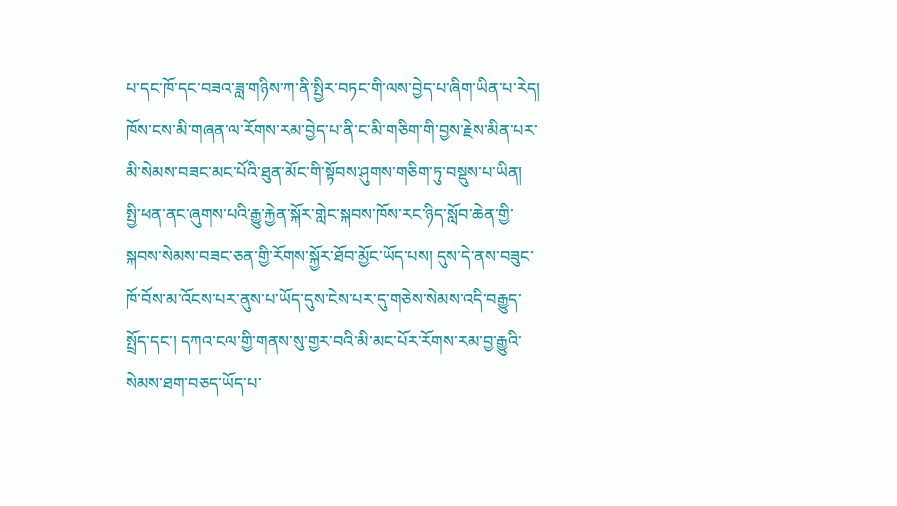པ་དང་ཁོ་དང་བཟའ་ཟླ་གཉིས་ཀ་ནི་སྤྱིར་བཏང་གི་ལས་བྱེད་པ་ཞིག་ཡིན་པ་རེད། ཁོས་ངས་མི་གཞན་ལ་རོགས་རམ་བྱེད་པ་ནི་ང་མི་གཅིག་གི་བྱས་རྗེས་མིན་པར་མི་སེམས་བཟང་མང་པོའི་ཐུན་མོང་གི་སྟོབས་ཤུགས་གཅིག་ཏུ་བསྡུས་པ་ཡིན།  སྤྱི་ཕན་ནང་ཞུགས་པའི་རྒྱུ་རྐྱེན་སྐོར་གླེང་སྐབས་ཁོས་རང་ཉིད་སློབ་ཆེན་གྱི་སྐབས་སེམས་བཟང་ཅན་གྱི་རོགས་སྐྱོར་ཐོབ་མྱོང་ཡོད་པས། དུས་དེ་ནས་བཟུང་ཁོ་བོས་མ་འོངས་པར་ནུས་པ་ཡོད་དུས་ངེས་པར་དུ་གཅེས་སེམས་འདི་བརྒྱུད་སྤྲོད་དང་། དཀའ་ངལ་གྱི་གནས་སུ་གྱར་བའི་མི་མང་པོར་རོགས་རམ་བྱ་རྒྱུའི་སེམས་ཐག་བཅད་ཡོད་པ་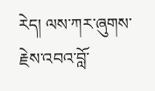རེད། ལས་ཀར་ཞུགས་རྗེས་འབའ་བློ་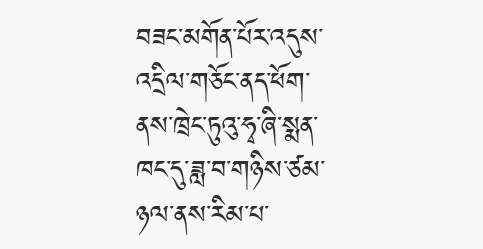བཟང་མགོན་པོར་འདུས་འདྲིལ་གཅོང་ནད་ཕོག་ནས་ཁྲེང་ཏུའུ་ཧྭ་ཞི་སྨན་ཁང་དུ་ཟླ་བ་གཉིས་ཙམ་ཉལ་ནས་རིམ་པ་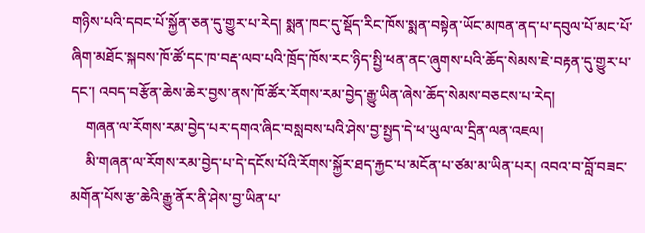གཉིས་པའི་དབང་པོ་སྐྱོན་ཅན་དུ་གྱུར་པ་རེད། སྨན་ཁང་དུ་སྡོད་རིང་ཁོས་སྨན་བསྟེན་ཡོང་མཁན་ནད་པ་དབུལ་པོ་མང་པོ་ཞིག་མཐོང་སྐབས་ཁོ་ཚོ་དང་ཁ་བརྡ་ལབ་པའི་ཁྲོད་ཁོས་རང་ཉིད་སྤྱི་ཕན་ནང་ཞུགས་པའི་ཆོད་སེམས་ཇེ་བརྟན་དུ་གྱུར་པ་དང་། འབད་བརྩོན་ཆེས་ཆེར་བྱས་ནས་ཁོ་ཚོར་རོགས་རམ་བྱེད་རྒྱུ་ཡིན་ཞེས་ཆོད་སེམས་བཅངས་པ་རེད།
    གཞན་ལ་རོགས་རམ་བྱེད་པར་དགའ་ཞིང་བསླབས་པའི་ཤེས་བྱ་སྤྱད་དེ་ཕ་ཡུལ་ལ་དྲིན་ལན་འཇལ།
    མི་གཞན་ལ་རོགས་རམ་བྱེད་པ་དེ་དངོས་པོའི་རོགས་སྐྱོར་ཐད་རྐྱང་པ་མངོན་པ་ཙམ་མ་ཡིན་པར། འབའ་བ་བློ་བཟང་མགོན་པོས་རྩ་ཆེའི་རྒྱུ་ནོར་ནི་ཤེས་བྱ་ཡིན་པ་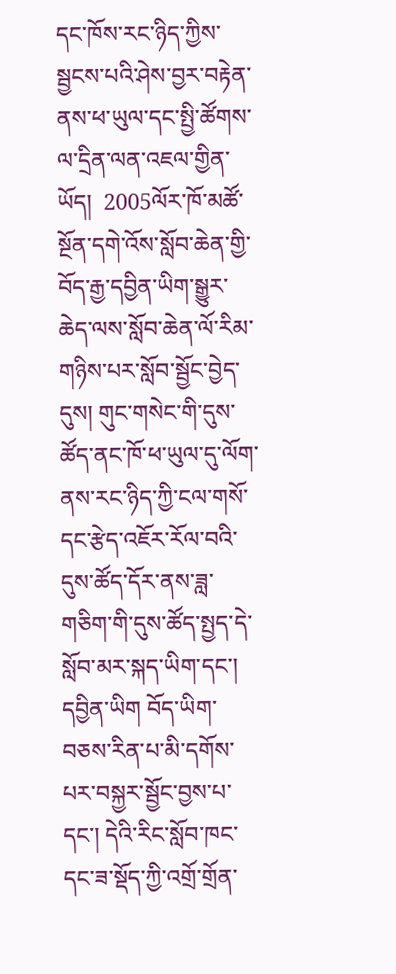དང་ཁོས་རང་ཉིད་ཀྱིས་སྦྱངས་པའི་ཤེས་བྱར་བརྟེན་ནས་ཕ་ཡུལ་དང་སྤྱི་ཚོགས་ལ་དྲིན་ལན་འཇལ་གྱིན་ཡོད།  2005ལོར་ཁོ་མཚོ་སྔོན་དགེ་འོས་སློབ་ཆེན་གྱི་བོད་རྒྱ་དབྱིན་ཡིག་སྒྱུར་ཆེད་ལས་སློབ་ཆེན་ལོ་རིམ་གཉིས་པར་སློབ་སྦྱོང་བྱེད་དུས། གུང་གསེང་གི་དུས་ཚོད་ནང་ཁོ་ཕ་ཡུལ་དུ་ལོག་ནས་རང་ཉིད་ཀྱི་ངལ་གསོ་དང་རྩེད་འཇོར་རོལ་བའི་དུས་ཚོད་དོར་ནས་ཟླ་གཅིག་གི་དུས་ཚོད་སྤྱད་དེ་སློབ་མར་སྐད་ཡིག་དང་། དབྱིན་ཡིག བོད་ཡིག་བཅས་རིན་པ་མི་དགོས་པར་བསྐྱར་སྦྱོང་བྱས་པ་དང་། དེའི་རིང་སློབ་ཁང་དང་ཟ་སྡོད་ཀྱི་འགྲོ་གྲོན་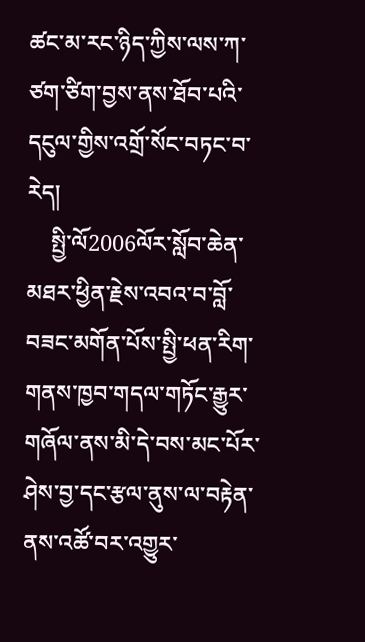ཚང་མ་རང་ཉིད་ཀྱིས་ལས་ཀ་ཙག་ཙིག་བྱས་ནས་ཐོབ་པའི་དངུལ་གྱིས་འགྲོ་སོང་བཏང་བ་རེད།
    སྤྱི་ལོ2006ལོར་སློབ་ཆེན་མཐར་ཕྱིན་རྗེས་འབའ་བ་བློ་བཟང་མགོན་པོས་སྤྱི་ཕན་རིག་གནས་ཁྱབ་གདལ་གཏོང་རྒྱུར་གཞོལ་ནས་མི་དེ་བས་མང་པོར་ཤེས་བྱ་དང་རྩལ་ནུས་ལ་བརྟེན་ནས་འཚོ་བར་འགྱུར་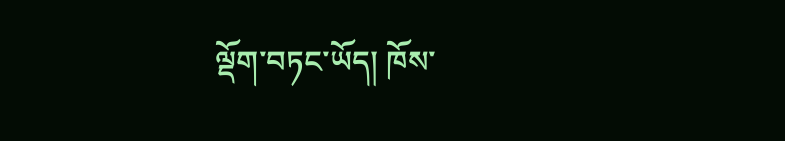ལྡོག་བཏང་ཡོད། ཁོས་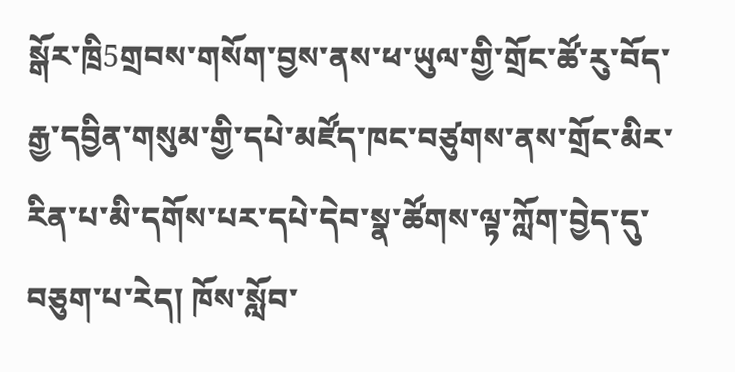སྒོར་ཁྲི5གྲབས་གསོག་བྱས་ནས་ཕ་ཡུལ་གྱི་གྲོང་ཚོ་རུ་བོད་རྒྱ་དབྱིན་གསུམ་གྱི་དཔེ་མཛོད་ཁང་བཙུགས་ནས་གྲོང་མིར་རིན་པ་མི་དགོས་པར་དཔེ་དེབ་སྣ་ཚོགས་ལྟ་ཀློག་བྱེད་དུ་བཅུག་པ་རེད། ཁོས་སློབ་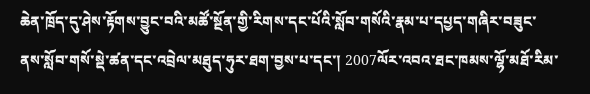ཆེན་ཁྲོད་དུ་ཤེས་རྟོགས་བྱུང་བའི་མཚོ་སྔོན་གྱི་རིགས་དང་པོའི་སློབ་གསོའི་རྣམ་པ་དཔྱད་གཞིར་བཟུང་ནས་སློབ་གསོ་སྡེ་ཚན་དང་འབྲེལ་མཐུད་ཧུར་ཐག་བྱས་པ་དང་། 2007ལོར་འབའ་ཐང་ཁམས་ལྷོ་མཐོ་རིམ་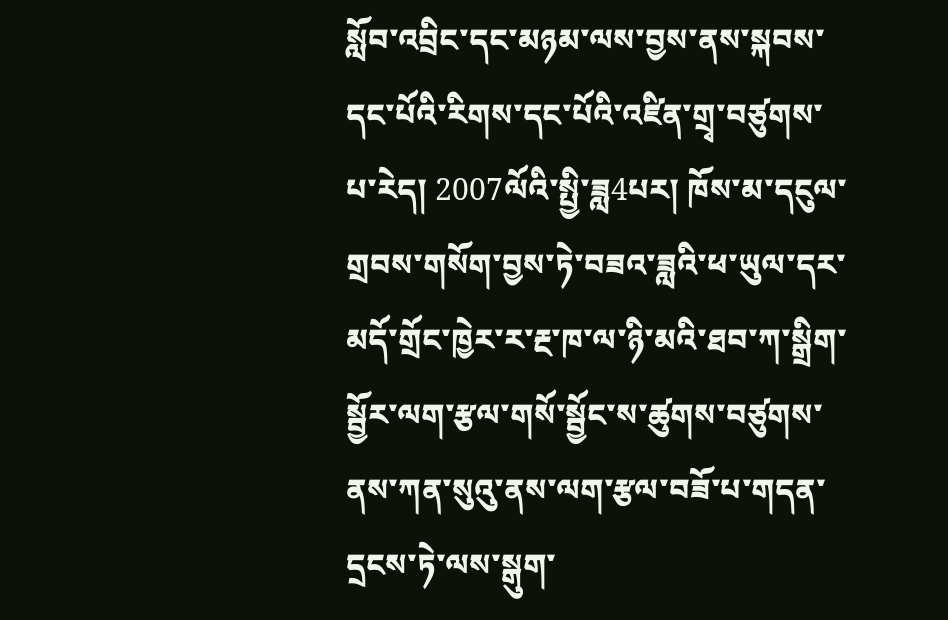སློབ་འབྲིང་དང་མཉམ་ལས་བྱས་ནས་སྐབས་དང་པོའི་རིགས་དང་པོའི་འཛིན་གྲྭ་བཙུགས་པ་རེད། 2007ལོའི་སྤྱི་ཟླ4པར། ཁོས་མ་དངུལ་གྲབས་གསོག་བྱས་ཏེ་བཟའ་ཟླའི་ཕ་ཡུལ་དར་མདོ་གྲོང་ཁྱེར་ར་རྔ་ཁ་ལ་ཉི་མའི་ཐབ་ཀ་སྒྲིག་སྦྱོར་ལག་རྩལ་གསོ་སྦྱོང་ས་ཚུགས་བཙུགས་ནས་ཀན་སུའུ་ནས་ལག་རྩལ་བཟོ་པ་གདན་དྲངས་ཏེ་ལས་སྒུག་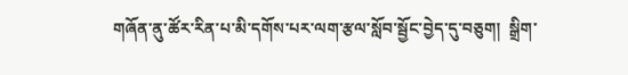གཞོན་ནུ་ཚོར་རིན་པ་མི་དགོས་པར་ལག་རྩལ་སློབ་སྦྱོང་བྱེད་དུ་བཅུག།  སྒྲིག་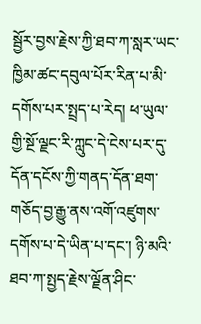སྦྱོར་བྱས་རྗེས་ཀྱི་ཐབ་ཀ་སླར་ཡང་ཁྱིམ་ཚང་དབུལ་པོར་རིན་པ་མི་དགོས་པར་སྤྲད་པ་རེད། ཕ་ཡུལ་གྱི་སྔོ་ལྗང་རི་ཀླུང་དེ་ངེས་པར་དུ་དོན་དངོས་ཀྱི་གནད་དོན་ཐག་གཅོད་བྱ་རྒྱུ་ནས་འགོ་འཛུགས་དགོས་པ་དེ་ཡིན་པ་དང་། ཉི་མའི་ཐབ་ཀ་སྤྱད་རྗེས་ལྗོན་ཤིང་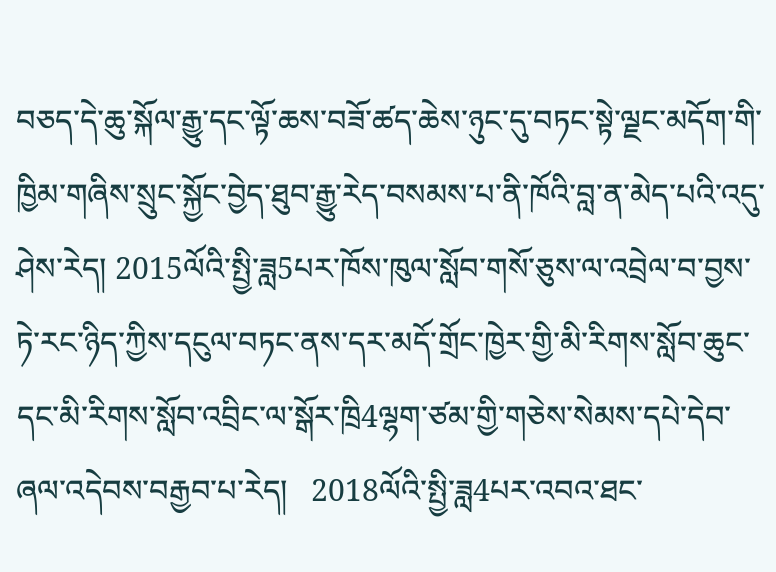བཅད་དེ་ཆུ་སྐོལ་རྒྱུ་དང་ལྟོ་ཆས་བཟོ་ཚད་ཆེས་ཉུང་དུ་བཏང་སྟེ་ལྗང་མདོག་གི་ཁྱིམ་གཞིས་སྲུང་སྐྱོང་བྱེད་ཐུབ་རྒྱུ་རེད་བསམས་པ་ནི་ཁོའི་བླ་ན་མེད་པའི་འདུ་ཤེས་རེད། 2015ལོའི་སྤྱི་ཟླ5པར་ཁོས་ཁུལ་སློབ་གསོ་ཅུས་ལ་འབྲེལ་བ་བྱས་ཏེ་རང་ཉིད་ཀྱིས་དངུལ་བཏང་ནས་དར་མདོ་གྲོང་ཁྱེར་གྱི་མི་རིགས་སློབ་ཆུང་དང་མི་རིགས་སློབ་འབྲིང་ལ་སྒོར་ཁྲི4ལྷག་ཙམ་གྱི་གཅེས་སེམས་དཔེ་དེབ་ཞལ་འདེབས་བརྒྱབ་པ་རེད།   2018ལོའི་སྤྱི་ཟླ4པར་འབའ་ཐང་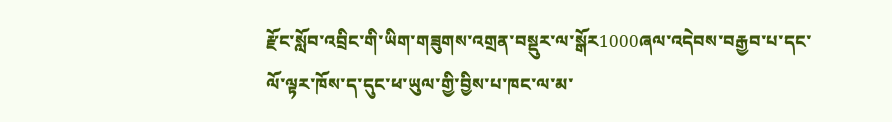རྫོང་སློབ་འབྲིང་གི་ཡིག་གཟུགས་འགྲན་བསྡུར་ལ་སྒོར1000ཞལ་འདེབས་བརྒྱབ་པ་དང་ལོ་ལྟར་ཁོས་ད་དུང་ཕ་ཡུལ་གྱི་བྱིས་པ་ཁང་ལ་མ་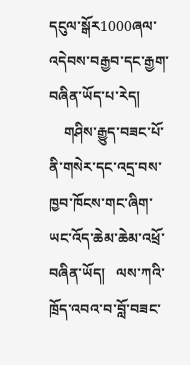དངུལ་སྒོར1000ཞལ་འདེབས་བརྒྱབ་དང་རྒྱག་བཞིན་ཡོད་པ་རེད།
    གཤིས་རྒྱུད་བཟང་པོ་ནི་གསེར་དང་འདྲ་བས་ཁྱབ་ཁོངས་གང་ཞིག་ཡང་འོད་ཆེམ་ཆེམ་འཕྲོ་བཞིན་ཡོད།   ལས་ཀའི་ཁྲོད་འབའ་བ་བློ་བཟང་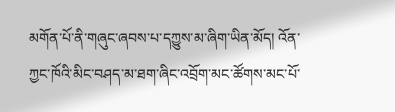མགོན་པོ་ནི་གཞུང་ཞབས་པ་དཀྱུས་མ་ཞིག་ཡིན་མོད། འོན་ཀྱང་ཁོའི་མིང་བཤད་མ་ཐག་ཞིང་འབྲོག་མང་ཚོགས་མང་པོ་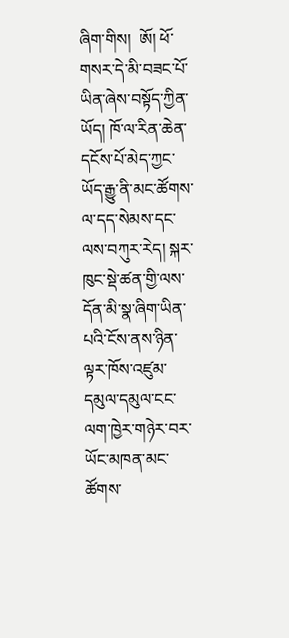ཞིག་གིས།  ཨོ། ཕོ་གསར་དེ་མི་བཟང་པོ་ཡིན་ཞེས་བསྟོད་ཀྱིན་ཡོད། ཁོ་ལ་རིན་ཆེན་དངོས་པོ་མེད་ཀྱང་ཡོད་རྒྱུ་ནི་མང་ཚོགས་ལ་དད་སེམས་དང་ལས་བཀུར་རེད། སྐར་ཁུང་སྡེ་ཚན་གྱི་ལས་དོན་མི་སྣ་ཞིག་ཡིན་པའི་ངོས་ནས་ཉིན་ལྟར་ཁོས་འཛུམ་དམུལ་དམུལ་ངང་ལག་ཁྱེར་གཉེར་བར་ཡོང་མཁན་མང་ཚོགས་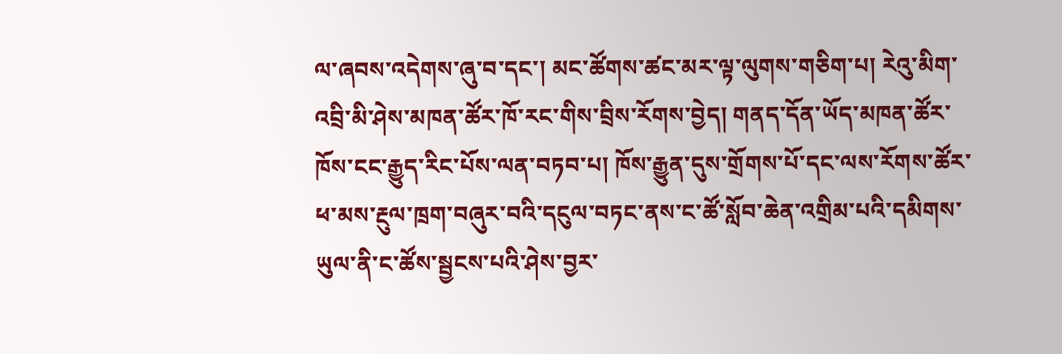ལ་ཞབས་འདེགས་ཞུ་བ་དང་། མང་ཚོགས་ཚང་མར་ལྟ་ལུགས་གཅིག་པ། རེའུ་མིག་འབྲི་མི་ཤེས་མཁན་ཚོར་ཁོ་རང་གིས་བྲིས་རོགས་བྱེད། གནད་དོན་ཡོད་མཁན་ཚོར་ཁོས་ངང་རྒྱུད་རིང་པོས་ལན་བཏབ་པ། ཁོས་རྒྱུན་དུས་གྲོགས་པོ་དང་ལས་རོགས་ཚོར་ཕ་མས་རྔུལ་ཁྲག་བཞུར་བའི་དངུལ་བཏང་ནས་ང་ཚོ་སློབ་ཆེན་འགྲིམ་པའི་དམིགས་ཡུལ་ནི་ང་ཚོས་སྦྱངས་པའི་ཤེས་བྱར་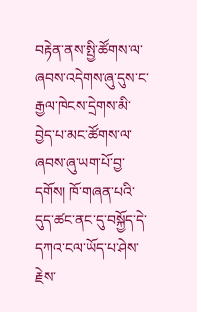བརྟེན་ནས་སྤྱི་ཚོགས་ལ་ཞབས་འདེགས་ཞུ་དུས་ང་རྒྱལ་ཁེངས་དྲེགས་མི་བྱེད་པ་མང་ཚོགས་ལ་ཞབས་ཞུ་ཡག་པོ་བྱ་དགོས། ཁོ་གཞན་པའི་དུད་ཚང་ནང་དུ་བསྐྱོད་དེ་དཀའ་ངལ་ཡོད་པ་ཤེས་རྗེས་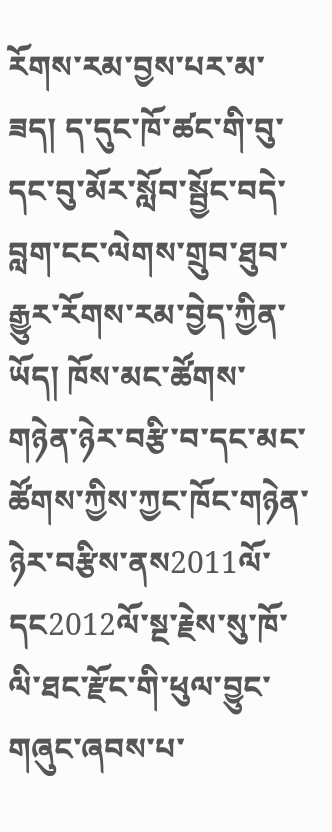རོགས་རམ་བྱས་པར་མ་ཟད། ད་དུང་ཁོ་ཚང་གི་བུ་དང་བུ་མོར་སློབ་སྦྱོང་བདེ་བླག་ངང་ལེགས་གྲུབ་ཐུབ་རྒྱུར་རོགས་རམ་བྱེད་ཀྱིན་ཡོད། ཁོས་མང་ཚོགས་གཉེན་ཉེར་བརྩི་བ་དང་མང་ཚོགས་ཀྱིས་ཀྱང་ཁོང་གཉེན་ཉེར་བརྩིས་ནས2011ལོ་དང2012ལོ་སྔ་རྗེས་སུ་ཁོ་ལི་ཐང་རྫོང་གི་ཕུལ་བྱུང་གཞུང་ཞབས་པ་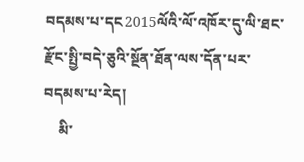བདམས་པ་དང2015ལོའི་ལོ་འཁོར་དུ་ལི་ཐང་རྫོང་སྤྱི་བདེ་ཅུའི་སྔོན་ཐོན་ལས་དོན་པར་བདམས་པ་རེད།
    མི་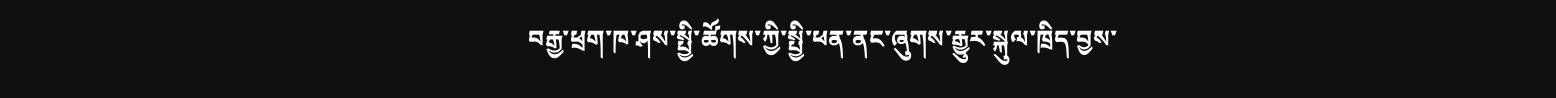བརྒྱ་ཕྲག་ཁ་ཤས་སྤྱི་ཚོགས་ཀྱི་སྤྱི་ཕན་ནང་ཞུགས་རྒྱུར་སྐུལ་ཁྲིད་བྱས་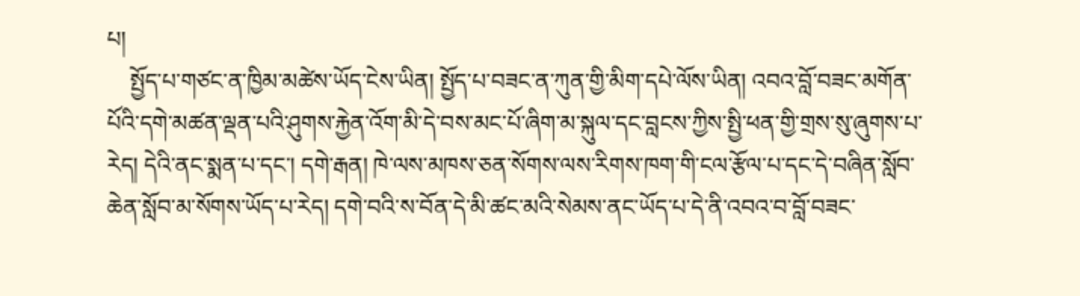པ།
    སྤྱོད་པ་གཙང་ན་ཁྱིམ་མཚེས་ཡོད་ངེས་ཡིན། སྤྱོད་པ་བཟང་ན་ཀུན་གྱི་མིག་དཔེ་ལོས་ཡིན། འབའ་བློ་བཟང་མགོན་པོའི་དགེ་མཚན་ལྡན་པའི་ཤུགས་རྐྱེན་འོག་མི་དེ་བས་མང་པོ་ཞིག་མ་སྐུལ་དང་བླངས་ཀྱིས་སྤྱི་ཕན་གྱི་གྲས་སུ་ཞུགས་པ་རེད། དེའི་ནང་སྨན་པ་དང་། དགེ་རྒན། ཁེ་ལས་མཁས་ཅན་སོགས་ལས་རིགས་ཁག་གི་ངལ་རྩོལ་པ་དང་དེ་བཞིན་སློབ་ཆེན་སློབ་མ་སོགས་ཡོད་པ་རེད། དགེ་བའི་ས་བོན་དེ་མི་ཚང་མའི་སེམས་ནང་ཡོད་པ་དེ་ནི་འབའ་བ་བློ་བཟང་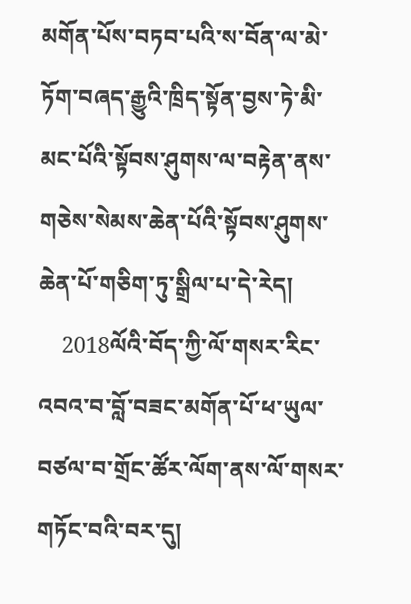མགོན་པོས་བཏབ་པའི་ས་བོན་ལ་མེ་ཏོག་བཞད་རྒྱུའི་ཁྲིད་སྟོན་བྱས་ཏེ་མི་མང་པོའི་སྟོབས་ཤུགས་ལ་བརྟེན་ནས་གཅེས་སེམས་ཆེན་པོའི་སྟོབས་ཤུགས་ཆེན་པོ་གཅིག་ཏུ་སྒྲིལ་པ་དེ་རེད།
    2018ལོའི་བོད་ཀྱི་ལོ་གསར་རིང་འབའ་བ་བློ་བཟང་མགོན་པོ་ཕ་ཡུལ་བཙལ་བ་གྲོང་ཚོར་ལོག་ནས་ལོ་གསར་གཏོང་བའི་བར་དུ།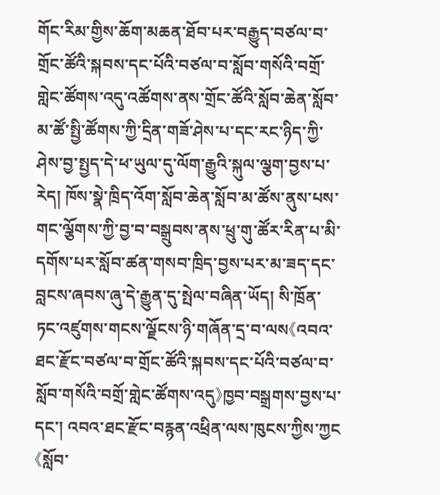གོང་རིམ་གྱིས་ཆོག་མཆན་ཐོབ་པར་བརྒྱུད་བཙལ་བ་གྲོང་ཚོའི་སྐབས་དང་པོའི་བཙལ་བ་སློབ་གསོའི་བགྲོ་གླེང་ཚོགས་འདུ་འཚོགས་ནས་གྲོང་ཚོའི་སློབ་ཆེན་སློབ་མ་ཚོ་སྤྱི་ཚོགས་ཀྱི་དྲིན་གཟོ་ཤེས་པ་དང་རང་ཉིད་ཀྱི་ཤེས་བྱ་སྤྱད་དེ་ཕ་ཡུལ་དུ་ལོག་རྒྱུའི་སྐུལ་ལྕག་བྱས་པ་རེད། ཁོས་སྣེ་ཁྲིད་འོག་སློབ་ཆེན་སློབ་མ་ཚོས་ནུས་པས་གང་ལྕོགས་ཀྱི་བྱ་བ་བསྒྲུབས་ནས་ཕྲུ་གུ་ཚོར་རིན་པ་མི་དགོས་པར་སློབ་ཚན་གསབ་ཁྲིད་བྱས་པར་མ་ཟད་དང་བླངས་ཞབས་ཞུ་དེ་རྒྱུན་དུ་སྤེལ་བཞིན་ཡོད། སི་ཁྲོན་ཏང་འཛུགས་གངས་ལྗོངས་ཉི་གཞོན་དྲ་བ་ལས《འབའ་ཐང་རྫོང་བཙལ་བ་གྲོང་ཚོའི་སྐབས་དང་པོའི་བཙལ་བ་སློབ་གསོའི་བགྲོ་གླེང་ཚོགས་འདུ》ཁྱབ་བསྒྲགས་བྱས་པ་དང་། འབའ་ཐང་རྫོང་བརྙན་འཕྲིན་ལས་ཁུངས་ཀྱིས་ཀྱང《སློབ་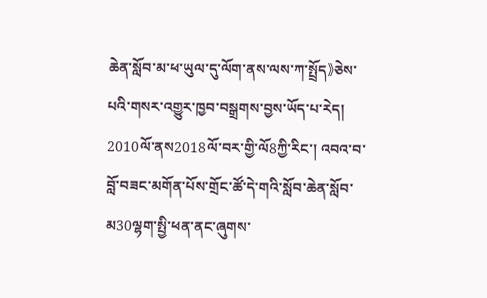ཆེན་སློབ་མ་ཕ་ཡུལ་དུ་ལོག་ནས་ལས་ཀ་སྤྲོད》ཅེས་པའི་གསར་འགྱུར་ཁྱབ་བསྒྲགས་བྱས་ཡོད་པ་རེད། 2010ལོ་ནས2018ལོ་བར་གྱི་ལོ8ཀྱི་རིང་། འབའ་བ་བློ་བཟང་མགོན་པོས་གྲོང་ཚོ་དེ་གའི་སློབ་ཆེན་སློབ་མ30ལྷག་སྤྱི་ཕན་ནང་ཞུགས་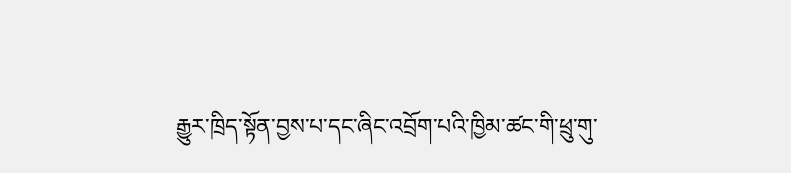རྒྱུར་ཁྲིད་སྟོན་བྱས་པ་དང་ཞིང་འབྲོག་པའི་ཁྱིམ་ཚང་གི་ཕྲུ་གུ་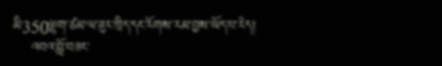མི350ལྷག་ཙམ་ལ་ཟུར་ཁྲིད་དང་རོགས་རམ་བྱས་ཡོད་པ་རེད།
    འབའ་བློ་བཟང་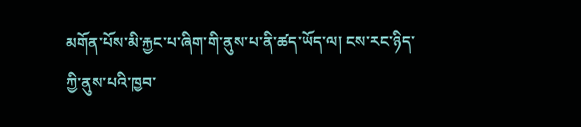མགོན་པོས་མི་རྐྱང་པ་ཞིག་གི་ནུས་པ་ནི་ཚད་ཡོད་ལ། ངས་རང་ཉིད་ཀྱི་ནུས་པའི་ཁྱབ་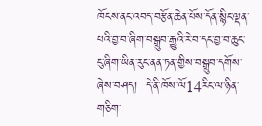ཁོངས་ནང་འབད་བརྩོན་ཆེན་པོས་དོན་སྙིང་ལྡན་པའི་བྱ་བ་ཞིག་བསྒྲུབ་རྒྱུའི་རེ་བ་དང་བྱ་བ་ཆུང་ངུ་ཞིག་ཡིན་རུང་ནན་ཏན་གྱིས་བསྒྲུབ་དགོས་ཞེས་བཤད།  དེ་ནི་ཁོས་ལོ14རིང་ལ་ཉིན་གཅིག་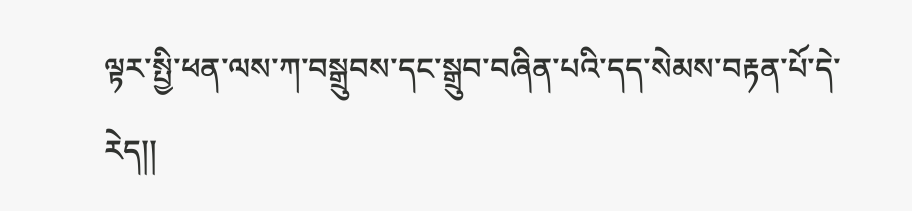ལྟར་སྤྱི་ཕན་ལས་ཀ་བསྒྲུབས་དང་སྒྲུབ་བཞིན་པའི་དད་སེམས་བརྟན་པོ་དེ་རེད།།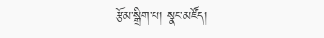རྩོམ་སྒྲིག་པ། སྣང་མཛོད།